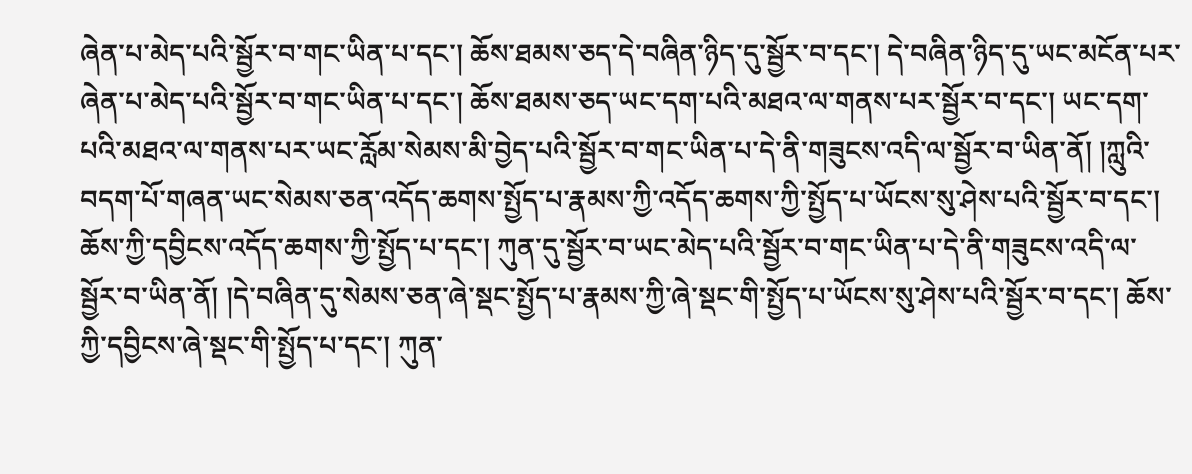ཞེན་པ་མེད་པའི་སྦྱོར་བ་གང་ཡིན་པ་དང་། ཆོས་ཐམས་ཅད་དེ་བཞིན་ཉིད་དུ་སྦྱོར་བ་དང་། དེ་བཞིན་ཉིད་དུ་ཡང་མངོན་པར་ཞེན་པ་མེད་པའི་སྦྱོར་བ་གང་ཡིན་པ་དང་། ཆོས་ཐམས་ཅད་ཡང་དག་པའི་མཐའ་ལ་གནས་པར་སྦྱོར་བ་དང་། ཡང་དག་པའི་མཐའ་ལ་གནས་པར་ཡང་རློམ་སེམས་མི་བྱེད་པའི་སྦྱོར་བ་གང་ཡིན་པ་དེ་ནི་གཟུངས་འདི་ལ་སྦྱོར་བ་ཡིན་ནོ། །ཀླུའི་བདག་པོ་གཞན་ཡང་སེམས་ཅན་འདོད་ཆགས་སྤྱོད་པ་རྣམས་ཀྱི་འདོད་ཆགས་ཀྱི་སྤྱོད་པ་ཡོངས་སུ་ཤེས་པའི་སྦྱོར་བ་དང་། ཆོས་ཀྱི་དབྱིངས་འདོད་ཆགས་ཀྱི་སྤྱོད་པ་དང་། ཀུན་དུ་སྦྱོར་བ་ཡང་མེད་པའི་སྦྱོར་བ་གང་ཡིན་པ་དེ་ནི་གཟུངས་འདི་ལ་སྦྱོར་བ་ཡིན་ནོ། །དེ་བཞིན་དུ་སེམས་ཅན་ཞེ་སྡང་སྤྱོད་པ་རྣམས་ཀྱི་ཞེ་སྡང་གི་སྤྱོད་པ་ཡོངས་སུ་ཤེས་པའི་སྦྱོར་བ་དང་། ཆོས་ཀྱི་དབྱིངས་ཞེ་སྡང་གི་སྤྱོད་པ་དང་། ཀུན་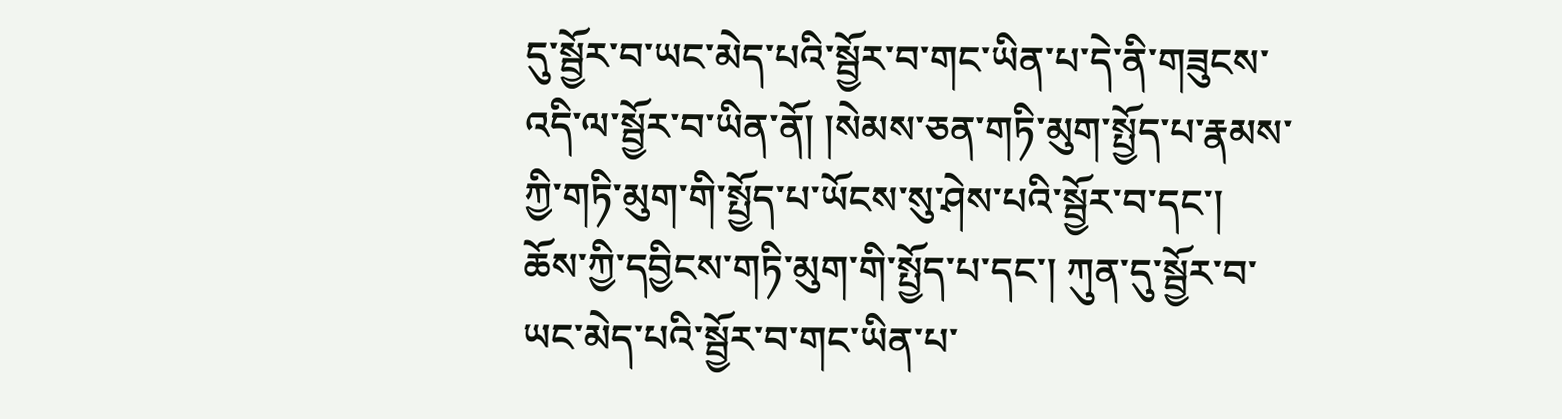དུ་སྦྱོར་བ་ཡང་མེད་པའི་སྦྱོར་བ་གང་ཡིན་པ་དེ་ནི་གཟུངས་འདི་ལ་སྦྱོར་བ་ཡིན་ནོ། །སེམས་ཅན་གཏི་མུག་སྤྱོད་པ་རྣམས་ཀྱི་གཏི་མུག་གི་སྤྱོད་པ་ཡོངས་སུ་ཤེས་པའི་སྦྱོར་བ་དང་། ཆོས་ཀྱི་དབྱིངས་གཏི་མུག་གི་སྤྱོད་པ་དང་། ཀུན་དུ་སྦྱོར་བ་ཡང་མེད་པའི་སྦྱོར་བ་གང་ཡིན་པ་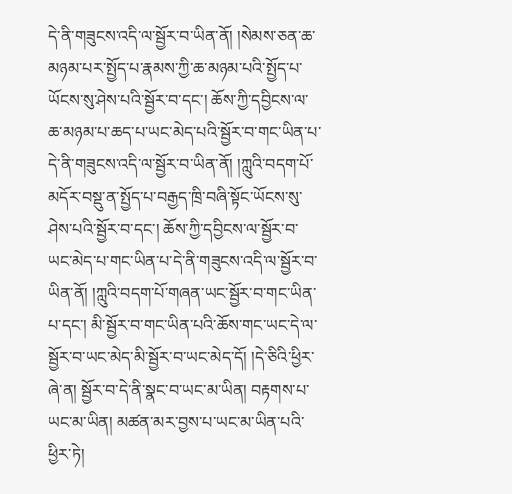དེ་ནི་གཟུངས་འདི་ལ་སྦྱོར་བ་ཡིན་ནོ། །སེམས་ཅན་ཆ་མཉམ་པར་སྤྱོད་པ་རྣམས་ཀྱི་ཆ་མཉམ་པའི་སྤྱོད་པ་ཡོངས་སུ་ཤེས་པའི་སྦྱོར་བ་དང་། ཆོས་ཀྱི་དབྱིངས་ལ་ཆ་མཉམ་པ་ཆད་པ་ཡང་མེད་པའི་སྦྱོར་བ་གང་ཡིན་པ་དེ་ནི་གཟུངས་འདི་ལ་སྦྱོར་བ་ཡིན་ནོ། །ཀླུའི་བདག་པོ་མདོར་བསྡུ་ན་སྤྱོད་པ་བརྒྱད་ཁྲི་བཞི་སྟོང་ཡོངས་སུ་ཤེས་པའི་སྦྱོར་བ་དང་། ཆོས་ཀྱི་དབྱིངས་ལ་སྦྱོར་བ་ཡང་མེད་པ་གང་ཡིན་པ་དེ་ནི་གཟུངས་འདི་ལ་སྦྱོར་བ་ཡིན་ནོ། །ཀླུའི་བདག་པོ་གཞན་ཡང་སྦྱོར་བ་གང་ཡིན་པ་དང་། མི་སྦྱོར་བ་གང་ཡིན་པའི་ཆོས་གང་ཡང་དེ་ལ་སྦྱོར་བ་ཡང་མེད་མི་སྦྱོར་བ་ཡང་མེད་དོ། །དེ་ཅིའི་ཕྱིར་ཞེ་ན། སྦྱོར་བ་དེ་ནི་སྣང་བ་ཡང་མ་ཡིན། བརྟགས་པ་ཡང་མ་ཡིན། མཚན་མར་བྱས་པ་ཡང་མ་ཡིན་པའི་ཕྱིར་ཏེ།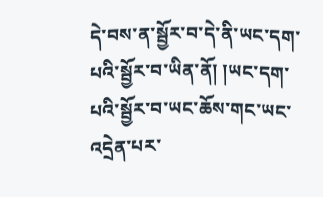དེ་བས་ན་སྦྱོར་བ་དེ་ནི་ཡང་དག་པའི་སྦྱོར་བ་ཡིན་ནོ། །ཡང་དག་པའི་སྦྱོར་བ་ཡང་ཆོས་གང་ཡང་འདྲེན་པར་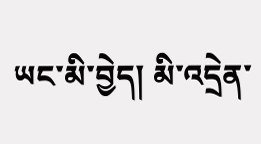ཡང་མི་བྱེད། མི་འདྲེན་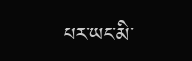པར་ཡང་མི་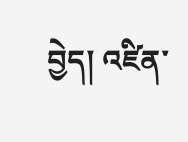བྱེད། འཛིན་